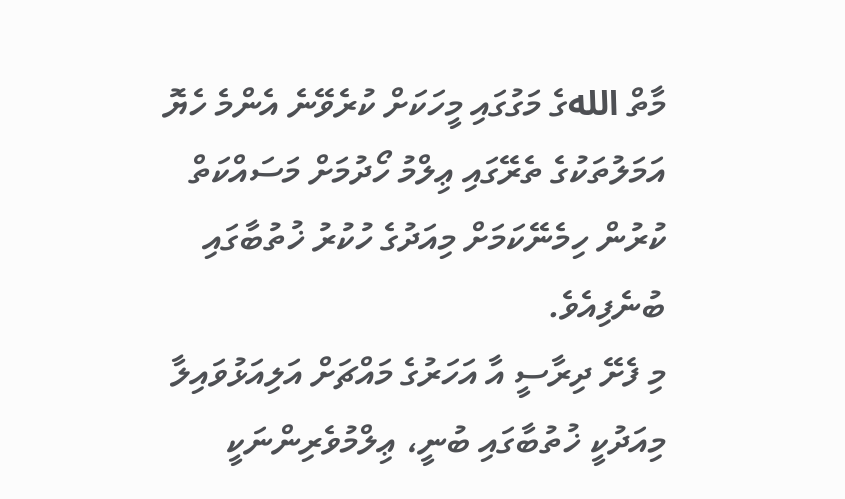މާތް اللهގެ މަގުގައި މީހަކަށް ކުރެވޭނެ އެންމެ ހެޔޮ އަމަލުތަކުގެ ތެރޭގައި ޢިލްމު ހޯދުމަށް މަސައްކަތް ކުރުން ހިމެނޭކަމަށް މިއަދުގެ ހުކުރު ޚުތުބާގައި ބުނެފިއެވެ.
މި ފެށޭ ދިރާސީ އާ އަހަރުގެ މައްޗަށް އަލިއަޅުވައިލާ މިއަދުކީ ޚުތުބާގައި ބުނީ، ޢިލްމުވެރިންނަކީ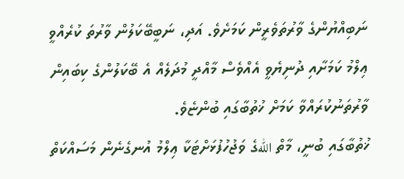ނަބިއްޔުންގެ ވާރުތަވެރީން ކަމަށެވެ. އަދި، ނަބީބޭކަލުން ވާރުތަ ކުރެއްވީ ޢިލްމު ކަމަށާއި ދުނިޔެވީ އެއްވެސް މާއްދީ މުދަލެއް އެ ބޭކަލުންގެ ކިބައިން ވާރުތަނުކުރައްވާ ކަމަށް ޚުތުބާގައި ބުންޏެވެ.
ޚުތުބާގައި ބުނީ، މާތް اللهގެ ވަޖުހުފުޅަށްޓަކާ ޢިލްމު އުނގެނެން މަސައްކަތް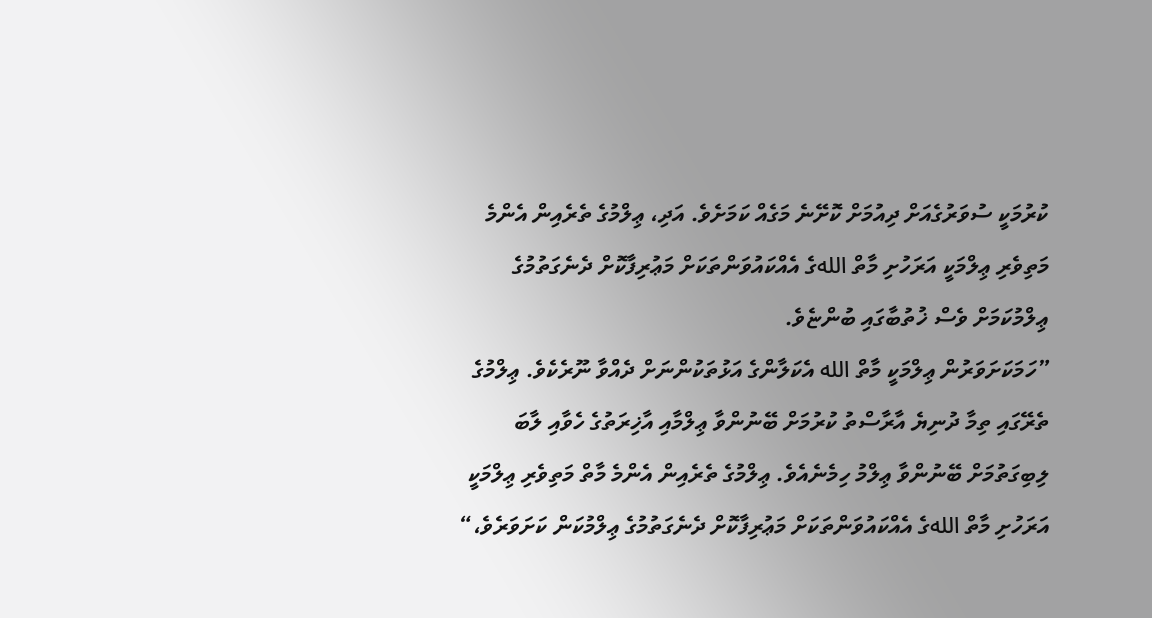ކުރުމަކީ ސުވަރުގެއަށް ދިއުމަށް ކޮށޭނެ މަގެއް ކަމަށެވެ. އަދި، ޢިލްމުގެ ތެރެއިން އެންމެ މަތިވެރި ޢިލްމަކީ އަރަހުށި މާތް اللهގެ އެއްކައުވަންތަކަށް މަޢުރިފާކޮށް ދެނެގަތުމުގެ ޢިލްމުކަމަށް ވެސް ޚުތުބާގައި ބުންޏެވެ.
”ހަމަކަށަވަރުން ޢިލްމަކީ މާތް الله އެކަލާންގެ އަޅުތަކުންނަށް ދެއްވާ ނޫރެކެވެ. ޢިލްމުގެ ތެރޭގައި ތިމާ ދުނިޔެ އާރާސްތު ކުރުމަށް ބޭނުންވާ ޢިލްމާއި އާޚިރަތުގެ ހެވާއި ލާބަ ލިބިގަތުމަށް ބޭނުންވާ ޢިލްމު ހިމެނެއެވެ. ޢިލްމުގެ ތެރެއިން އެންމެ މާތް މަތިވެރި ޢިލްމަކީ އަރަހުށި މާތް اللهގެ އެއްކައުވަންތަކަށް މަޢުރިފާކޮށް ދެނެގަތުމުގެ ޢިލްމުކަން ކަށަވަރެވެ،“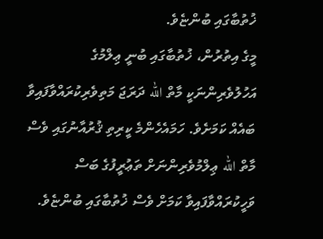ޚުތުބާގައި ބުންޏެވެ.
މީގެ އިތުރުން، ޚުތުބާގައި ބުނީ ޢިލްމުގެ އަހުލުވެރިންނަކީ މާތް الله ދަރަޖަ މަތިވެރިކުރައްވާފައިވާ ބައެއް ކަމަށެވެ. ހަމައެހެންމެ ކީރިތި ޤުރުއާނުގައި ވެސް މާތް الله ޢިލްމުވެރިންނަށް ތަޢުރީފުގެ ބަސް ވަހީކުރައްވާފައިވާ ކަމަށް ވެސް ޚުތުބާގައި ބުންޏެވެ.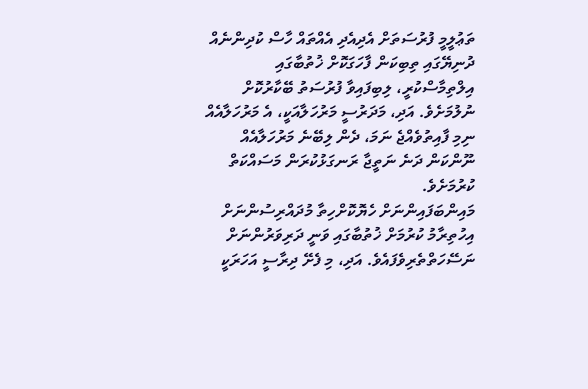ތަޢުލީމީ ފުރުސަތަށް އެދިއެދި އެއްތައް ހާސް ކުދިންނެއް ދުނިޔޭގައި ތިބިކަން ފާހަގަކޮށް ޚުތުބާގައި އިލްތިމާސްކުރީ، ލިބިފައިވާ ފުރުސަތު ބޭކާރުކޮށް ނުލުމަށެވެ. އަދި، މަދަރުސީ މަރުހަލާއަކީ، އެ މަރުހަލާއެއް ނިމި ފާއިތުވެއްޖެ ނަމަ، ދެން ލިބޭނެ މަރުހަލާއެއް ނޫންކަން ދަނެ ނަތީޖާ ރަނގަޅުކުރަން މަސައްކަތް ކުރުމަށެވެ.
މައިންބަފައިންނަށް ހެޔޮކޮށްހިތާ މުދައްރިސުންނަށް އިހުތިރާމު ކުރުމަށް ޚުތުބާގައި ވަނީ ދަރިވަރުންނަށް ނަސޭހަތްތެރިވެފައެވެ. އަދި، މި ފެށޭ ދިރާސީ އަހަރަކީ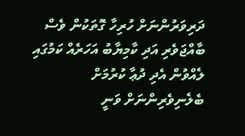ދަރިވަރުންނަށް ހުރިހާ ގޮތަކުން ވެސް ބާއްޖަވެރި އަދި ކާމިޔާބު އަހަރެއް ކަމުގައި ލެއްވުން އެދި ދުޢާ ކުރުމަށް ބެލެނިވެރިންނަށް ވަނީ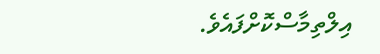އިލްތިމާސްކޮށްފައެވެ.